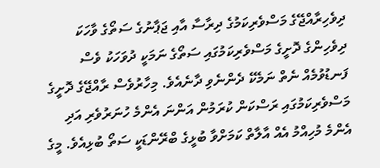ދިވެހިރާއްޖޭގެ މަސްވެރިކަމުގެ ދިރާސާ އާއި ޖަޕާނުގެ ސަތޯގެ ވާހަކަ
ދިވެހިންގެ ދޮށީގެ މަސްވެރިކަމުގައި ސަތޯގެ ނަމަކީ ދުވަހަކު ވެސް ފަނޑުވުމެއް ނެތް ނަމެކޭ ދެންނެވި ދާނެއެވެ. މިހާރުވެސް ރާއްޖޭގެ ދޮށީގެ މަސްވެރިކަމުގައި ރަސްކަން ކުރަމުން އަންނަ އެންމެ ހުނަރުވެރި އަދި އެންމެ މުހިއްމު އެއް އާލާތް ކަމަށްވާ ބުޅީގެ ބްރޭންޑަކީ ސަތޯ ބުޅިއެވެ. މީގެ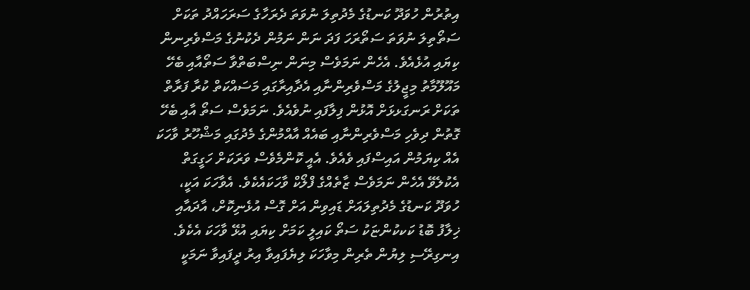އިތުރުން ހުވަދޫ ކަނޑުގެ މެދުތިލަ ނުވަތަ ދެރަހާގެ ސަރަހައްދު ތަކަށް ސަތޯތިލަ ނުވަތަ ސަތޯރަހަ ފަދަ ނަން ނަމުން ދެކުނުގެ މަސްވެރިނން ކިޔައި އުޅެއެވެ. އެހެން ނަމަވެސް މިނަން ނިސްބަތްވާ ސަތޯއާއި ބެހޭ މައޫލޫމާތު މިޖީލުގެ މަސްވެރިންނާއި އެދާއިރާގައި މަސައްކަތް ކުރާ ފަރާތް ތަކަށް ރަނގަޅޅަށް އޮޅުން ފިލާފައި ނުވެއެވެ. ނަމަވެސް ސަތޯ އާއި ބެހޭ ގޮތުން ދިވެހި މަސްވެރިންނާއި ބައެއް އާއްމުންގެ މެދުގައި މަޝްހޫރު ވާހަކަ އެއް ކިޔަމުން އައިސްފައި ވެއެވެ. އެއީ ކޮންމެވެސް ވަރަކަށް ހަގީގަތް އެކުލެވޭ އެހެން ނަމަވެސް ޒާތެއްގެ ފްލޯކް ވާހަކައެކެވެ. އެވާހަކަ އަކީ، ހުވަދޫ ކަނޑުގެ މެދުތިލައަށް ޑައިވިން އަށް ގޮސް އުޅެނިކޮށް، އާދައާއި ޚިލާފު ބޮޑު ކަކކުންޏަކު ސަތޯ ކައިލީ ކަމަށް ކިޔައި އުޅޭ ވާހަކަ އެކެވެ. އިނގިރޭސި ލިޔުން ތެރިން މިވާހަކަ ލިޔެފައިވާ އިރު ދީފައިވާ ނަމަކީ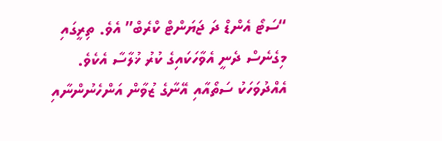“ސަޓޯ އެންޑް ދަ ޖަޔަންޓް ކްރެބް” އެވެ. ތިރީގައި މިގެނެސް ދެނީ އެވާހަކައިގެ ކުރު ޚުލާސާ އެކެވެ.
އެއްދުވަހަކު ސަތޯއާއި އޭނާގެ ޒުވާން އަންހެނުންނާއި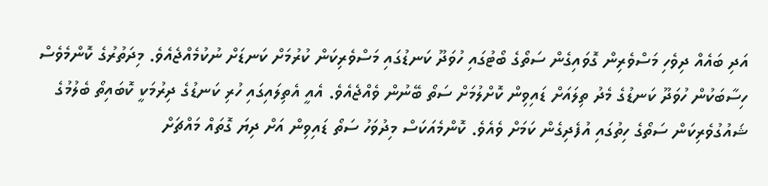އަދި ބައެއް ދިވެހި މަސްވެރިން ގޮވައިގެން ސަތޯގެ ބޯޓުގައި ހުވަދޫ ކަނޑުގައި މަސްވެރިކަން ކުރުމަށް ކަނޑަށް ނުކުމެއްޖެއެވެ. މިދަތުރުގެ ކޮންމެވެސް ހިސާބަކުން ހުވަދޫ ކަނޑުގެ މެދު ތިލައަށް ޑައިވިން ކޮށްލުމަށް ސަތޯ ބޭނުން ވެއްޖެއެވެ. އެއީ އެތިލައިގައި ހުރި ކަނޑުގެ ދިރުމަކީ ކޮބައިތޯ ބެލުމުގެ ޝައުގުވެރިކަން ސަތޯގެ ހިތުގައި އުފެދިގެން ކަމަށް ވެއެވެ. ކޮންމެއަކަސް މިދުވަހު ސަތޯ ޑައިވިން އަށް ދިޔަ ގޮތައް މައްޗަށް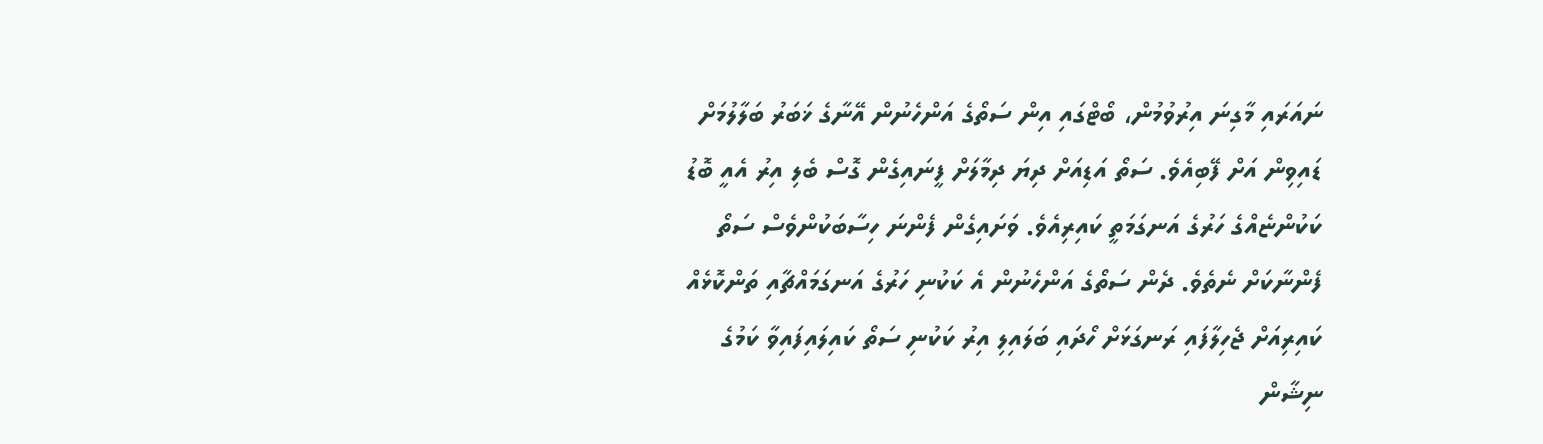ނައަރައި މާގިނަ އިރުވުމުން، ބޯޓްގައި އިން ސަތޯގެ އަންހެނުން އޭނާގެ ޚަބަރު ބަލާލުމަށް ޑައިވިން އަށް ފޭބިއެވެ. ސަތޯ އަޑިއަށް ދިޔަ ދިމާލަށް ފީނައިގެން ގޮސް ބެލި އިރު އެއީ ބޮޑު ކަކުންޏެއްގެ ހަރުގެ އަނގަމަތީ ކައިރިއެވެ. ވަށައިގެން ފެންނަ ހިސާބަކުންވެސް ސަތޯ ފެންނާކަށް ނެތެވެ. ދެން ސަތޯގެ އަންހެނުން އެ ކަކުނި ހަރުގެ އަނގަމައްޗާއި ތަންކޮޅެއް ކައިރިއަށް ޖެހިލާފައި ރަނގަޅަށް ހޯދައި ބަލައިލި އިރު ކަކުނި ސަތޯ ކައިލައިފައިވާ ކަމުގެ ނިޝާން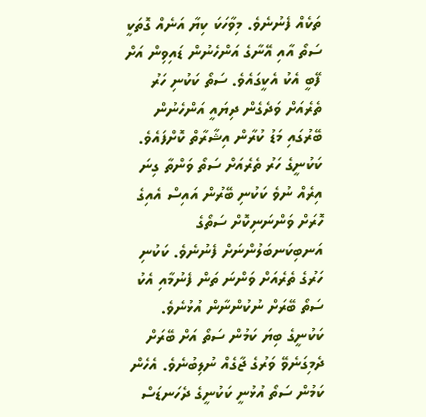ތަކެއް ފެނުނެވެ. މިވާހަކަ ކިޔާ އަނެއް ގޮތަކީ ސަތޯ އާއި އޭނާގެ އަންހެނުން ޑައިވިން އަށް ފޭބީ އެކު އެކީގައެވެ. ސަތޯ ކަކުނި ހަރު ތެރެއަށް ވަދެގެން ދިޔައީ އަންހެނުން ބޭރުގައި މަޑު ކުރާން އިޝާރާތް ކޮށްފައެވެ. ކަކުނީގެ ހަރު ތެރެއަށް ސަތޯ ވަންތާ ގިނަ އިރެއް ނުވެ ކަކުނި ބޭރުން އައިސް އެއިގެ ހޮރަށް ވަންނަނިކޮށް ސަތޯގެ އަނބިކަނބަލުންނަށް ފެނުނެވެ. ކަކުނި ހަރުގެ ތެރެއަށް ވަންނަ ތަން ފެނުމާއި އެކު ސަތޯ ބޭރަށް ނުކުންނާން އުޅުނެވެ. ކަކުނީގެ ބިޔަ ކަމުން ސަތޯ އަށް ބޭރަށް ދެމިގަނެވޭ ވަރުގެ ޖާގެއް ނުލިބުނެވެ. އެހެން ކަމުން ސަތޯ އުޅުނީ ކަކުނީގެ ދެހަނޑަސް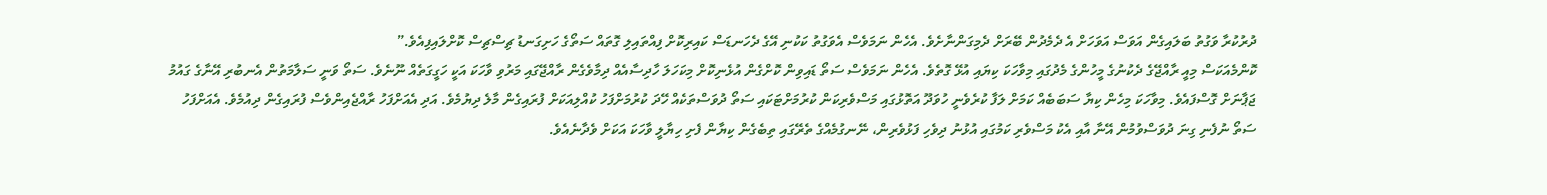ދުރުކުރާ ވަގުތު ބަލައިގެން އަވަސް އަވަހަށް އެ ދެމެދުން ބޭރަށް ދެމިގަންނާށެވެ. އެހެން ނަމަވެސް އެވަގުތު ކަކުނި އޭގެ ދެހަނޑަސް ކައިރިކޮށް ފިއްތައިލި ގޮތައް ސަތޯގެ ހަށިގަނޑު ޗިސްޗިސް ކޮށްލައިފިއެވެ.”
ކޮންމެއަކަސް މިއީ ރާއްޖޭގެ ދެކުނުގެ މީހުންގެ މެދުގައި މިވާހަކަ ކިޔައި އުޅޭ ގޮތެވެ. އެހެން ނަމަވެސް ސަތޯ ޑައިވިން ކޮށްގެން އުޅެނިކޮށް މިކަހަލަ ހާދިސާއެއް ދިމާވެގެން ރާއްޖޭގައި މަރުވި ވާހަކަ އަކީ ހަގީގަތެއް ނޫނެވެ. ސަތޯ ވަނީ ސަލާމަތުން އެނބުރި އޭނާގެ ގައުމު ޖަޕާނަށް ގޮސްފައެވެ. މިވާހަކަ މިހެން ކިޔާ ސަބަބެއް ކަމަށް ލަފާ ކުރެވެނީ ހުވަދޫ އަތޮޅުގައި މަސްވެރިކަން ކުރުމަށްޓަކައި ސަތޯ ދުވަސްތަކެއް ހޭދަ ކުރުމަށްފަހު ކުއްލިއަކަށް ފުރައިގެން މާލެ ދިޔުމެވެ. އަދި އެއަށްފަހު ރާއްޖެއިންވެސް ފުރައިގެން ދިއުމެވެ. އެއަށްފަހު ސަތޯ ނުފެނި ގިނަ ދުވަސްވުމުން އޭނާ އާއި އެކު މަސްވެރި ކަމުގައި އުޅުނު ދިވެހި ފަޅުވެރިން، ނޭނގުމެއްގެ ތެރޭގައި ތިބެގެން ކިޔާން ފެށި ހިޔާލީ ވާހަކަ އަކަށް ވެދާނެއެވެ.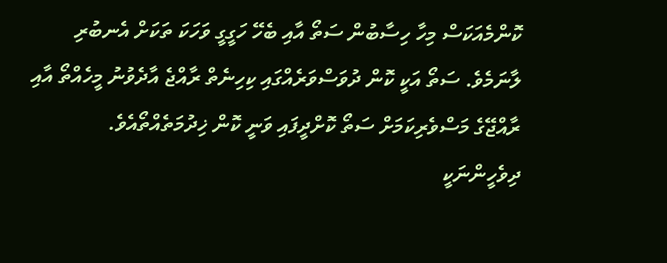ކޮންމެއަކަސް މިހާ ހިސާބުން ސަތޯ އާއި ބެހޭ ހަގީގީ ވަހަކަ ތަކަށް އެނބުރި ލާނަމެވެ. ސަތޯ އަކީ ކޮން ދުވަސްވަރެއްގައި ކިހިނެތް ރާއްޖެ އާދެވުނު މީހެއްތޯ އާއި ރާއްޖޭގެ މަސްވެރިކަމަށް ސަތޯ ކޮށްދީފައި ވަނީ ކޮން ޚިދުމަތެއްތޯއެވެ.
ދިވެހީންނަކީ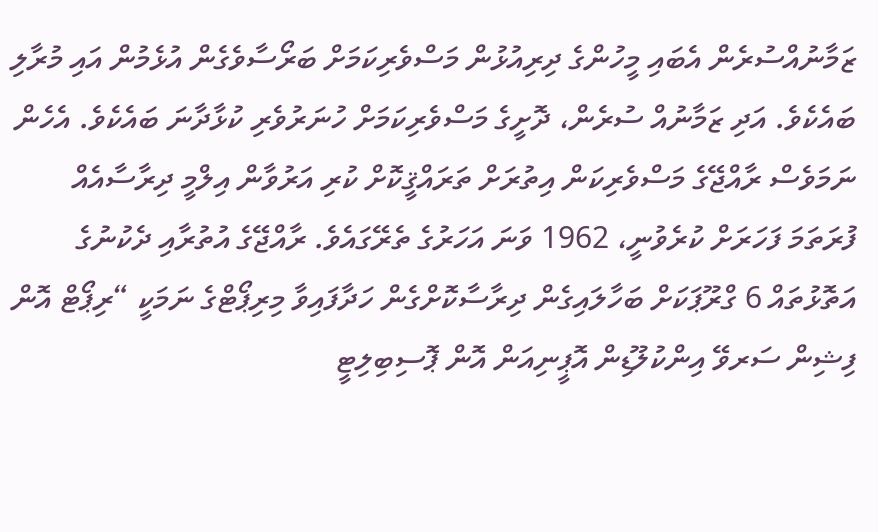ޒަމާނުއްސުރެން އެބައި މީހުންގެ ދިރިއުޅުން މަސްވެރިކަމަށް ބަރޯސާވެގެން އުޅެމުން އައި މުރާލި ބައެކެވެ. އަދި ޒަމާނުއް ސުރެން، ދޮށީގެ މަސްވެރިކަމަށް ހުނަރުވެރި ކުޅާދާނަ ބައެކެވެ. އެހެން ނަމަވެސް ރާއްޖޭގެ މަސްވެރިކަން އިތުރަށް ތަރައްޤީކޮށް ކުރި އަރުވާން އިލްމީ ދިރާސާއެއް ފުރަތަމަ ފަހަރަށް ކުރެވުނީ، 1962 ވަނަ އަހަރުގެ ތެރޭގައެވެ. ރާއްޖޭގެ އުތުރާއި ދެކުނުގެ އަތޮޅުތައް 6 ގްރޫޕަކަށް ބަހާލައިގެން ދިރާސާކޮށްގެން ހަދާފައިވާ މިރިޕޯޓްގެ ނަމަކީ “ރިޕޯޓް އޮން ފިޝިން ސަރވޭ އިންކުލޫޑިން އޮޕީނިއަން އޮން ޕޮސިބިލިޓީ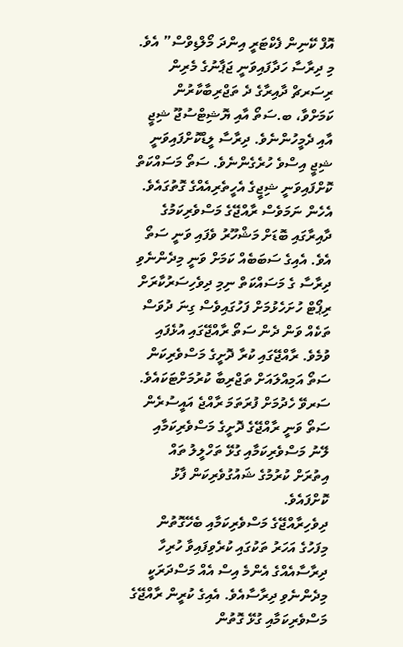އޮފް ކޭނިން ފެކްޓަރީ އިންދަ މޯލްޑިވްސް” އެވެ. މި ދިރާސާ ހަދާފައިވަނީ ޖަޕާނުގެ މެރިން ރިސަރޗް ދާއިރާގެ ދެ ތަޖްރިބާކާރުން ކަމަށްވާ، ބ.ސަތޯ އާއި ޔޮޝިޓްސުޖޫ ޝިޖީ އާއި ދެމީހުންނެވެ. ދިރާސާ ލީޑްކޮށްފައިވަނީ ޝިޖީ އިސްވެ ހުރެގެންނެވެ. ސަތޯ މަސައްކަތް ކޮށްފައިވަނީ ޝިޖީގެ އެހީތެރިއެއްގެ ގޮތުގައެވެ. އެހެން ނަމަވެސް ރާއްޖޭގެ މަސްވެރިކަމުގެ ދާއިރާގައި ބޮޑަށް މަޝްހޫރު ވެފައި ވަނީ ސަތޯ އެވެ. އެއިގެ ސަބަބެއް ކަމަށް ވަނީ މިދެންނެވި ދިރާސާ ގެ މަސައްކަތް ނިމި ދިވެހިސަރުކާރަށް ރިޕޯޓް ހުށަހެޅުމަށް ފަހުގައިވެސް ގިނަ ދުވަސް ތަކެއް ވަން ދެން ސަތޯ ރާއްޖޭގައި އުޅެފައި ވުމެވެ. ރާއްޖޭގައި ކުރާ ދޮށީގެ މަސްވެރިކަން ސަތޯ އަމިއްލައަށް ތަޖްރިބާ ކުރުމަށްޓަކައެވެ. ސަރވޭ ހެދުމަށް ފުރަތަމަ ރާއްޖެ އައީސުރެން ސަތޯ ވަނީ ރާއްޖޭގެ ދޮށީގެ މަސްވެރިކަމާއި ލޭނު މަސްވެރިކަމާއި ގުޅޭ ތަހްލީލު ތައް އިތުރަށް ކުރުމުގެ ޝައުގުވެރިކަން ފާޅު ކޮށްފައެވެ.
ދިވެހިރާއްޖޭގެ މަސްވެރިކަމާއި ބެހޭގޮތުން މިފަހުގެ އަހަރު ތަކުގައި ކުރެވިފައިވާ ހުރިހާ ދިރާސާއެއްގެ އެންމެ އިސް އެއް މަސްދަރަކީ މިދެންނެވި ދިރާސާއެވެ. އެއިގެ ކުރީން ރާއްޖޭގެ މަސްވެރިކަމާއި ގުޅޭ ގޮތުން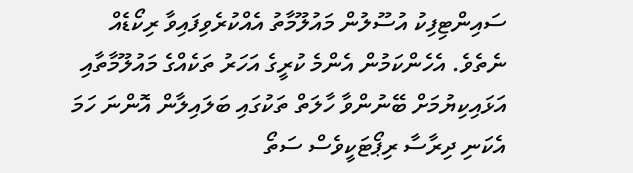ސައިންޓިފިކު އުސޫލުން މައުލޫމާތު އެއްކުރެވިފައިވާ ރިކޯޑެއް ނެތެވެ. އެހެންކަމުން އެންމެ ކުރީގެ އަހަރު ތަކެއްގެ މައުލޫމާތާއި އަޅައިކިޔުމަށް ބޭނުންވާ ހާލަތް ތަކުގައި ބަލައިލާން އޮންނަ ހަމަ އެކަނި ދިރާސާ ރިޕޯޓަކީވެސް ސަތޯ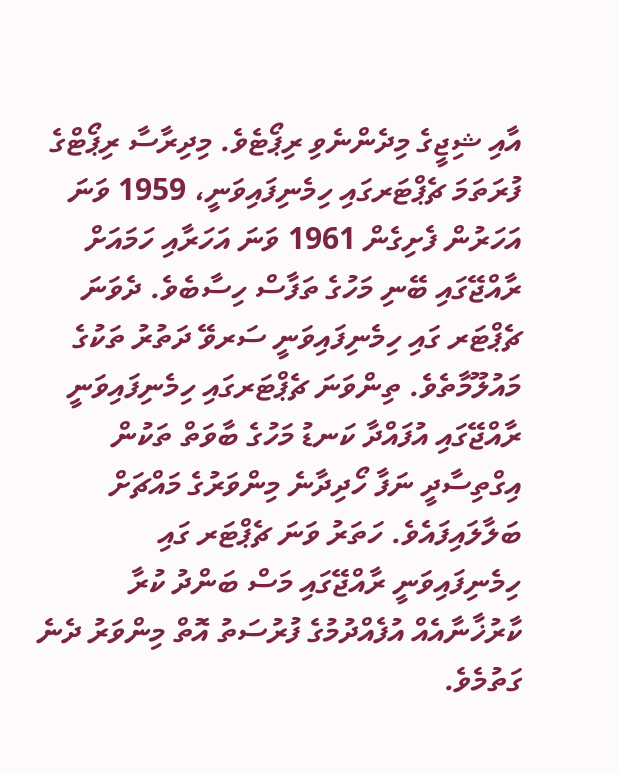އާއި ޝިޖީގެ މިދެންނެވި ރިޕޯޓެވެ. މިދިރާސާ ރިޕޯޓްގެ ފުރަތަމަ ޗެޕްޓަރގައި ހިމެނިފައިވަނީ، 1959 ވަނަ އަހަރުން ފެށިގެން 1961 ވަނަ އަހަރާއި ހަމައަށް ރާއްޖޭގައި ބޭނި މަހުގެ ތަފާސް ހިސާބެވެ. ދެވަނަ ޗެޕްޓަރ ގައި ހިމެނިފައިވަނީ ސަރވޭ ދަތުރު ތަކުގެ މައުލޫމާތެވެ. ތިންވަނަ ޗެޕްޓަރގައި ހިމެނިފައިވަނީ ރާއްޖޭގައި އުފައްދާ ކަނޑު މަހުގެ ބާވަތް ތަކުން އިގްތިސާދީ ނަފާ ހޯދިދާނެ މިންވަރުގެ މައްޗަށް ބަލާލައިފައެވެ. ހަތަރު ވަނަ ޗެޕްޓަރ ގައި ހިމެނިފައިވަނީ ރާއްޖޭގައި މަސް ބަންދު ކުރާ ކާރުޚާނާއެއް އުފެއްދުމުގެ ފުރުސަތު އޮތް މިންވަރު ދެނެ ގަތުމެވެ.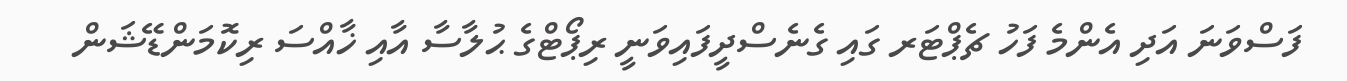ފަސްވަނަ އަދި އެންމެ ފަހު ޗެޕްޓަރ ގައި ގެނެސްދީފައިވަނީ ރިޕޯޓްގެ ޙުލާސާ އާއި ޚާއްސަ ރިކޮމަންޑޭޝަން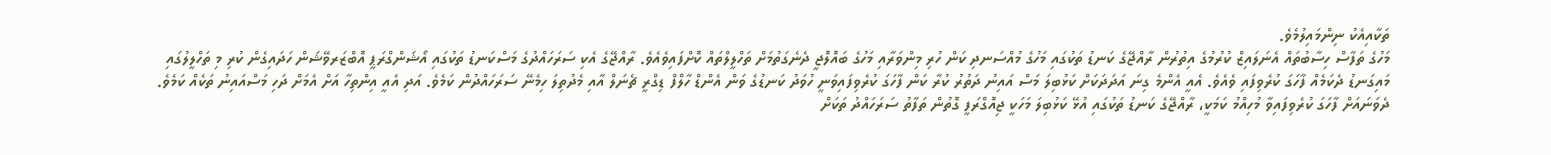ތަކާއިއެކު ނިންމައިލުމެވެ.
މަހުގެ ތަފާސް ހިސާބުތައް އެނަލައިޒް ކުރުމުގެ އިތުރުން ރާއްޖޭގެ ކަނޑު ތަކުގައި މަހުގެ މުއްސަނދި ކަން ހުރި މިންވަރާއި މަހުގެ ބައޮލޮޖީ ދެނެގަތުމަށް ތަހްލީލްތައް ކޮށްފައިވެއެވެ. ރާއްޖޭގެ އެކި ސަރަހައްދުގެ މަސްކަނޑު ތަކުގައި އޯޝަންގްރަޕީ އޮބްޒަރވޭޝަން ހަދައިގެން ކުރި މި ތަހްލީލުގައި މައިގަނޑު ދެކަމެއް ފާހަގަ ކުރެވިފައި ވެއެވެ. އެއީ އެންމެ ގިނަ އަދަދަކަށް ކަޅުބިލަ މަސް އައިނު ދަތުރު ކުރާ ކަން ފާހަގަ ކުރެވިފައިވަނީ ހުވަދު ކަނޑުގެ ވަން އެންޑް ހާލްފް ޑިގްރީ ޗެނަލް އާއި މެދުތިލަ ހިމެނޭ ސަރަހައްދުން ކަމެވެ. އަދި އެއީ އިންތިހާ އަށް އެމަށް ދަހި މަސްއައިނު ތަކެއް ކަމެވެ. ދެވަނައަށް ފާހަގަ ކުރެވިފައިވާ މުހިއްމު ކަމަކީ، ރާއްޖޭގެ ކަނޑު ތަކުގައި އުޅޭ ކަޅުބިލަ މަހަކީ ޖިއޮގްރަފީ ގޮތުން ތަފާތު ސަރަހައްދު ތަކަށް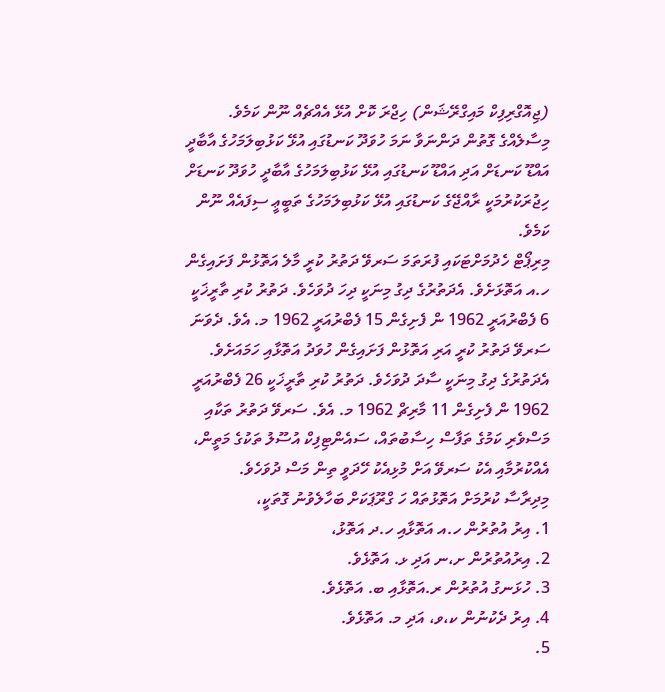(ޖިއޮގްރިފިކް މައިގްރޭޝަން) ހިޖްރަ ކޮށް އުޅޭ އެއްޗެއް ނޫން ކަމެވެ. މިސާލެއްގެ ގޮތުން ދަންނަވާ ނަމަ ހުވަދޫ ކަނޑުގައި އުޅޭ ކަޅުބިލަމަހުގެ އާބާދީ އައްޑޫ ކަނޑަށް އަދި އައްޑޫ ކަނޑުގައި އުޅޭ ކަޅުބިލަމަހުގެ އާބާދީ ހުވަދޫ ކަނޑަށް ހިޖުރަކުރުމަކީ ރާއްޖޭގެ ކަނޑުގައި އުޅޭ ކަޅުބިލަމަހުގެ ތަބީޢީ ސިފައެއް ނޫން ކަމެވެ.
މިރިޕޯޓް ހެދުމަށްޓަކައި ފުރަތަމަ ސަރވޭ ދަތުރު ކުރީ މާލެ އަތޮޅުން ފަށައިގެން ހ.އ އަތޮޅަށެވެ. އެދަތުރުގެ ދިގު މިނަކީ ދިހަ ދުވަހެވެ. ދަތުރު ކުރި ތާރީޚަކީ 6 ފެބްރުއަރީ 1962 ން ފެށިގެން 15 ފެބްރުއަރީ 1962 މ. އެވެ. ދެވަނަ ސަރވޭ ދަތުރު ކުރީ އަރި އަތޮޅުން ފަށައިގެން ހުވަދު އަތޮޅާއި ހަމައަށެވެ. އެދަތުރުގެ ދިގު މިނަކީ ސާދަ ދުވަހެވެ. ދަތުރު ކުރި ތާރީޚަކީ 26 ފެބްރުއަރީ 1962 ން ފެށިގެން 11 މާރިޗް 1962 މ. އެވެ. ސަރވޭ ދަތުރު ތަކާއި މަސްވެރި ކަމުގެ ތަފާސް ހިސާބުތައް، ސައެންޓިފިކް އުސޫލު ތަކުގެ މަތީން، އެއްކުރުމާއި އެކު ސަރވޭ އަށް މުޅިއެކު ހޭދަވީ ތިން މަސް ދުވަހެވެ.
މިދިރާސާ ކުރުމަށް އަތޮޅުތައް ހަ ގްރޫޕަކަށް ބަހާލެވުނު ގޮތަކީ،
1. އިރު އުތުރުން ހ.އ އަތޮޅާއި ހ.ދ އަތޮޅު،
2. އިރުއުތުރުން ށ،ނ އަދި ޅ. އަތޮޅެވެ.
3. ހުޅަނގު އުތުރުން ރ.އަތޮޅާއި ބ. އަތޮޅެވެ.
4. އިރު ދެކުނުން ކ،ވ، އަދި މ. އަތޮޅެވެ.
5.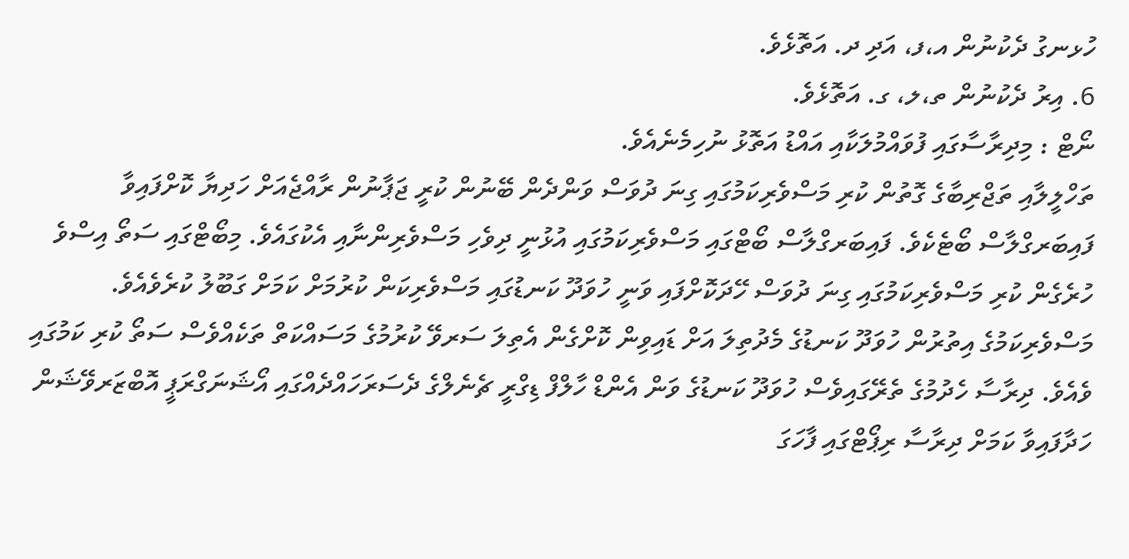ހުޅނގު ދެކުނުން އ،ފ، އަދި ދ. އަތޮޅެވެ.
6. އިރު ދެކުނުން ތ،ލ، ގ. އަތޮޅެވެ.
ނޯޓް : މިދިރާސާގައި ފުވައްމުލަކާއި އައްޑު އަތޮޅު ނުހިމެނެއެވެ.
ތަހްލީލާއި ތަޖްރިބާގެ ގޮތުން ކުރި މަސްވެރިކަމުގައި ގިނަ ދުވަސް ވަންދެން ބޭނުން ކުރީ ޖަޕާނުން ރާއްޖެއަށް ހަދިޔާ ކޮށްފައިވާ ފައިބަރގްލާސް ބޯޓެކެވެ. ފައިބަރގްލާސް ބޯޓްގައި މަސްވެރިކަމުގައި އުޅުނީ ދިވެހި މަސްވެރިންނާއި އެކުގައެވެ. މިބޯޓްގައި ސަތޯ އިސްވެ ހުރެގެން ކުރި މަސްވެރިކަމުގައި ގިނަ ދުވަސް ހޭދަކޮށްފައި ވަނީ ހުވަދޫ ކަނޑުގައި މަސްވެރިކަން ކުރުމަށް ކަމަށް ގަބޫލު ކުރެވެއެވެ. މަސްވެރިކަމުގެ އިތުރުން ހުވަދޫ ކަނޑުގެ މެދުތިލަ އަށް ޑައިވިން ކޮށްގެން އެތިލަ ސަރވޭ ކުރުމުގެ މަސައްކަތް ތަކެއްވެސް ސަތޯ ކުރި ކަމުގައި ވެއެވެ. ދިރާސާ ހެދުމުގެ ތެރޭގައިވެސް ހުވަދޫ ކަނޑުގެ ވަން އެންޑް ހާލްފް ޑިގްރީ ޗެނެލްގެ ދެސަރަހައްދެއްގައި އޯޝަނަގްރަޕީ އޮބްޒަރވޭޝަން ހަދާފައިވާ ކަމަށް ދިރާސާ ރިޕޯޓްގައި ފާހަގަ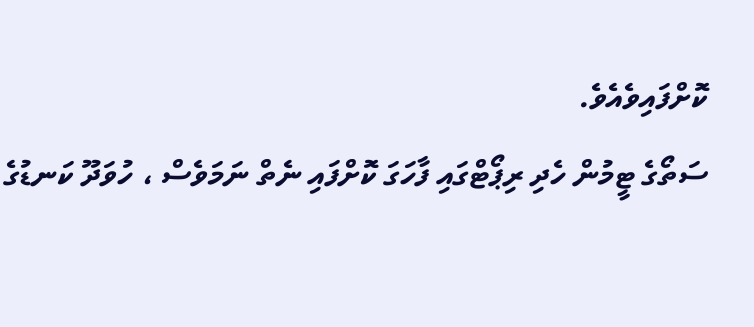ކޮށްފައިވެއެވެ.
ސަތޯގެ ޓީމުން ހެދި ރިޕޯޓްގައި ފާހަގަ ކޮށްފައި ނެތް ނަމަވެސް ، ހުވަދޫ ކަނޑުގެ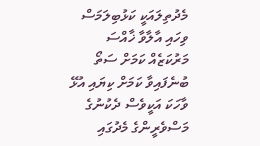މެދުތިލައަކީ ކަޅުބިލަމަސް ވިހައި އާލާވާ ޚާއްސަ މަރުކަޒެއް ކަމަށް ސަތޯ ބުނެފައިވާ ކަމަށް ކިޔައި އުޅޭ ވާހަކަ އަކީވެސް ދެކުނުގެ މަސްވެރީންގެ މެދުގައި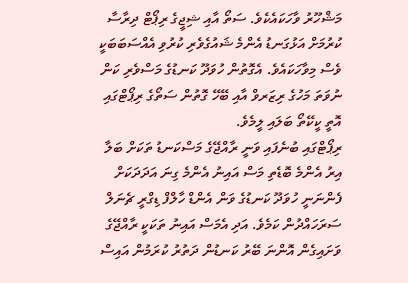މަޝްހޫރު ވާހަކައެކެވެ. ސަތޯ އާއި ޝިޖީގެ ރިޕޯޓް ދިރާސާ ކުރުމަށް އަޅުގަނޑު އެންމެ ޝައުގެވެރި ކުރުވި އެއްސަބަބަކީ ވެސް މިވާހަކައެވެ. އެގޮތުން ހުވަދޫ ކަނޑުގެ މަސްވެރި ކަން ނުވަތަ މަހުގެ ރިޒަރވް އާއި ބޭހޭ ގޮތުން ސަތޯގެ ރިޕޯޓްގައި އޮތީ ކީކޭތޯ ބަލައި ލީމެވެ.
ރިޕޯޓްގައި ބުނެފައި ވަނީ ރާއްޖޭގެ މަސްކަނޑު ތަކަށް ބަލާ އިރު އެންމެ ބޮޑެތި މަސް އައިނު އެންމެ ގިނަ އަދަދަކަށް ފެންނަނީ ހުވަދޫ ކަނޑުގެ ވަން އެންޑް ހާލްފް ޑިގްރީ ޗެނަލް ސަރަހައްދުން ކަމެވެ. އަދި އެމަސް އައިނު ތަކަކީ ރާއްޖޭގެ ވަށައިގެން އޮންނަ ބޭރު ކަނޑުން ދަތުރު ކުރަމުން އައިސް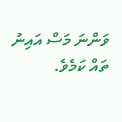ވަންނަ މަސް އައިނު ތައް ކަމެވެ.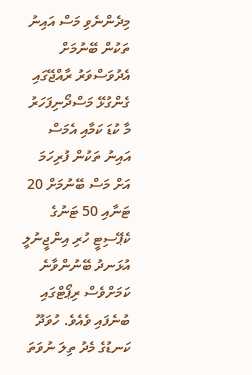މިދެންނެވި މަސް އައިނު ތަކުން ބޭނުމަށް އެދުވަސްވަރު ރާއްޖޭގައި ގެންގުޅޭ މަސްދޯނިފަހަރު މާ ކުޑަ ކަމާއި އެމަސް އައިނު ތަކުން ފުރިހަމަ އަށް މަސް ބޭނުމަށް 20 ޓަނާއި 50 ޓަނުގެ ކެޕޭސިޓީ ހުރި އިންޖީނުލީ އުޅަނދު ބޭނުންވާނެ ކަމަށްވެސް ރިޕޯޓްގައި ބުނެފައި ވެއެވެ. ހުވަދޫ ކަނޑުގެ މެދު ތިލަ ނުވަތަ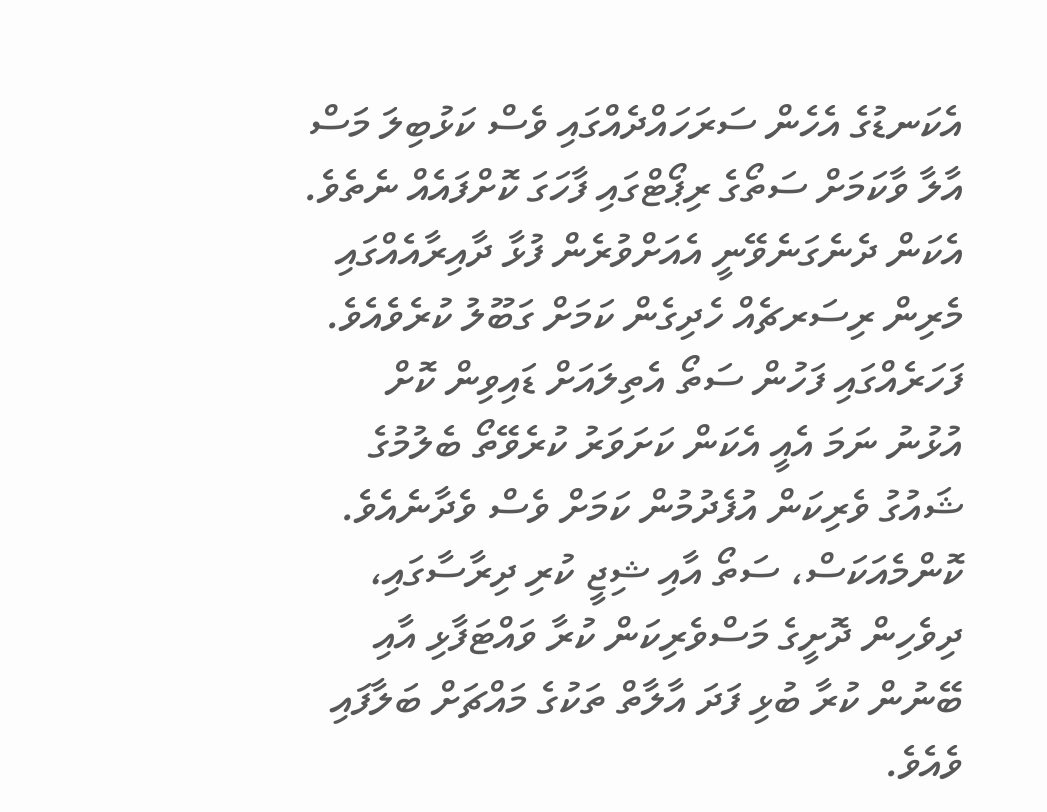އެކަނޑުގެ އެހެން ސަރަހައްދެއްގައި ވެސް ކަޅުބިލަ މަސް އާލާ ވާކަމަށް ސަތޯގެ ރިޕޯޓްގައި ފާހަގަ ކޮށްފައެއް ނެތެވެ. އެކަން ދެނެގަނެވޭނީ އެއަށްވުރެން ފުޅާ ދާއިރާއެއްގައި މެރިން ރިސަރޗެއް ހެދިގެން ކަމަށް ގަބޫލު ކުރެވެއެވެ. ފަހަރެއްގައި ފަހުން ސަތޯ އެތިލައަށް ޑައިވިން ކޮށް އުޅުނު ނަމަ އެއީ އެކަން ކަށަވަރު ކުރެވޭތޯ ބެލުމުގެ ޝައުގު ވެރިކަން އުފެދުމުން ކަމަށް ވެސް ވެދާނެއެވެ.
ކޮންމެއަކަސް، ސަތޯ އާއި ޝިޖީ ކުރި ދިރާސާގައި، ދިވެހިން ދޮށީގެ މަސްވެރިކަން ކުރާ ވައްޓަފާޅި އާއި ބޭނުން ކުރާ ބުޅި ފަދަ އާލާތް ތަކުގެ މައްޗަށް ބަލާފައި ވެއެވެ.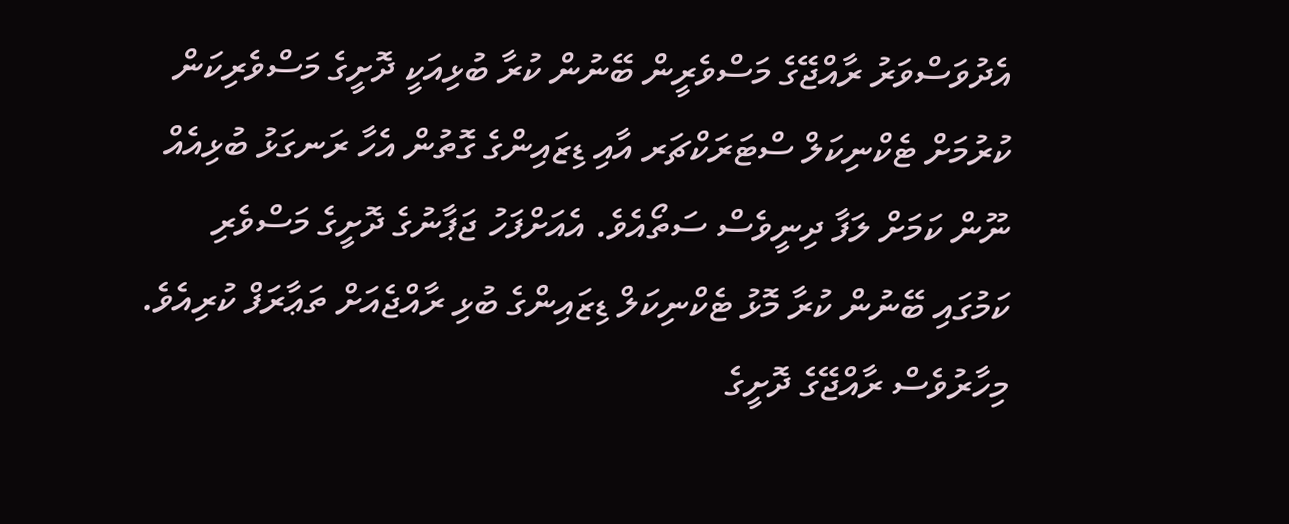އެދުވަސްވަރު ރާއްޖޭގެ މަސްވެރީން ބޭނުން ކުރާ ބުޅިއަކީ ދޮށީގެ މަސްވެރިކަން ކުރުމަށް ޓެކްނިކަލް ސްޓަރަކްޗަރ އާއި ޑިޒައިންގެ ގޮތުން އެހާ ރަނގަޅު ބުޅިއެއް ނޫން ކަމަށް ލަފާ ދިނީވެސް ސަތޯއެވެ. އެއަށްފަހު ޖަޕާނުގެ ދޮށީގެ މަސްވެރި ކަމުގައި ބޭނުން ކުރާ މޮޅު ޓެކްނިކަލް ޑިޒައިންގެ ބުޅި ރާއްޖެއަށް ތަޢާރަފް ކުރިއެވެ. މިހާރުވެސް ރާއްޖޭގެ ދޮށީގެ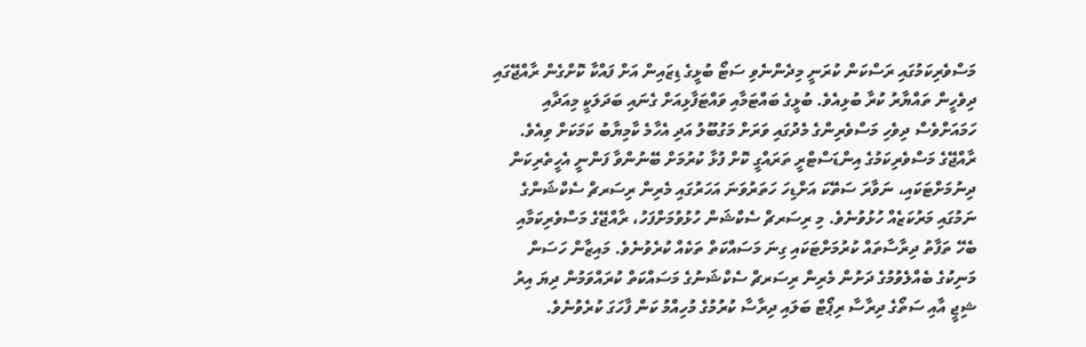މަސްވެރިކަމުގައި ރަސްކަން ކުރަނީ މިދެންނެވި ސަޓޯ ބުޅީގެ ޑިޒައިން އަށް ފައްކާ ކޮށްގެން ރާއްޖޭގައި ދިވެހީން ތައްޔާރު ކުރާ ބުޅިއެވެ. ބުޅީގެ ބައްޓަމާއި ވައްޓަފާޅިއަށް ގެނައި ބަދަލަކީ މިއަދާއި ހަމައަށްވެސް ދިވެހި މަސްވެރިންގެ މެދުގައި ވަރަށް މަގުބޫލު އަދި އެހާމެ ކާމިޔާބު ކަމަކަށް ވިއެވެ.
ރާއްޖޭގެ މަސްވެރިކަމުގެ އިންޑަސްޓްރީ ތަރައްގީ ކޮށް ފުޅާ ކުރުމަށް ބޭނުންވާ ފަންނީ އެހީތެރިކަން ދިނުމަށްޓަކައި، ނަވާރަ ސަތޭކަ އަށްޑިހަ ހަތަރުވަނަ އަހަރުގައި މެރިން ރިސަރޗް ސެކްޝަންގެ ނަމުގައި މަރުކަޒެއް ހުޅުވުނެވެ. މި ރިސަރޗް ސެކްޝަން ހުޅުވުމަށްފަހު، ރާއްޖޭގެ މަސްވެރިކަމާއި ބެހޭ ތަފާތު ދިރާސާތައް ކުރުމަށްޓަކައި ގިނަ މަސައްކަތް ތަކެއް ކުރެވުނެވެ. މައިޒާން ހަސަން މަނިކުގެ ބެއްލެވުމުގެ ދަށުން މެރިން ރިސަރޗް ސެކްޝަނުގެ މަސައްކަތް ކުރައްވަމުން ދިޔަ އިރު ޝިޖީ އާއި ސަތޯގެ ދިރާސާ ރިޕޯޓް ބަލައި ދިރާސާ ކުރުމުގެ މުހިއްމު ކަން ފާހަގަ ކުރެވުނެވެ.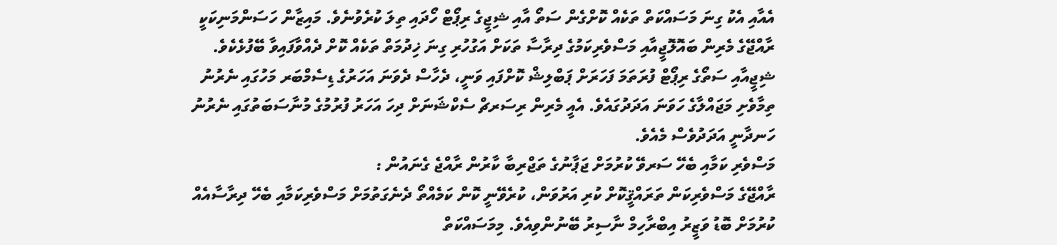އެއާއި އެކު ގިނަ މަސައްކަތް ތަކެއް ކޮށްގެން ސަތޯ އާއި ޝިޖީގެ ރިޕޯޓް ހޯދައި ތިލަ ކުރެވުނެވެ. މައިޒާން ހަސަންމަނިކަކީ ރާއްޖޭގެ މެރިން ބައޮލޮޖީއާއި މަސްވެރިކަމުގެ ދިރާސާ ތަކަށް އަގުހުރި ގިނަ ޚިދުމަތް ތަކެއް ކޮށް ދެއްވާފައިވާ ބޭފުޅެކެވެ. ޝިޖީއާއި ސަތޯގެ ރިޕޯޓް ފުރަތަމަ ފަހަރަށް ޕަބްލިޝް ކޮށްފައި ވަނީ، ދެހާސް ދެވަނަ އަހަރުގެ ޑިސެމްބަރ މަހުގައި ނެރުނު ތިމާވެށި މަޖައްލާގެ ހަވަނަ އަދަދުގައެވެ. އެއީ މެރިން ރިސަރޗް ސެކްޝަނަށް ދިހަ އަހަރު ފުރުމުގެ މުނާސަބަތުގައި ނެރުނު ހަނދާނީ އަދަދުވެސް މެއެވެ.
މަސްވެރި ކަމާއި ބެހޭ ސަރވޭ ކުރުމަށް ޖަޕާނުގެ ތަޖްރިބާ ކާރުން ރާއްޖެ ގެނައުން :
ރާއްޖޭގެ މަސްވެރިކަން ތަރައްޤީކޮށް ކުރި އަރުވަން، ކުރެވޭނީ ކޮން ކަމެއްތޯ ދެނެގަތުމަށް މަސްވެރިކަމާއި ބެހޭ ދިރާސާއެއް ކުރުމަށް ބޮޑު ވަޒީރު އިބްރާހިމް ނާސިރު ބޭނުންވިއެވެ. މިމަސައްކަތް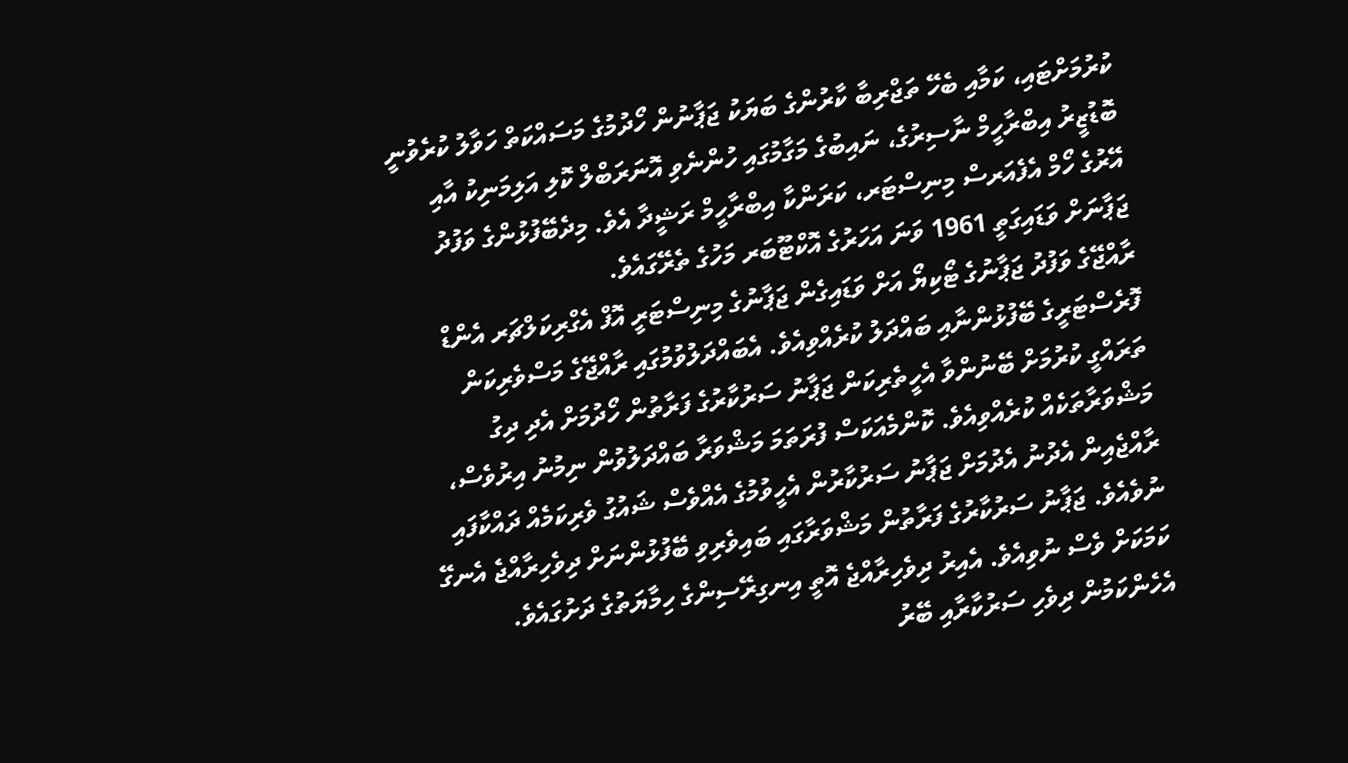ކުރުމަށްޓައި، ކަމާއި ބެހޭ ތަޖްރިބާ ކާރުންގެ ބަޔަކު ޖަޕާނުން ހޯދުމުގެ މަސައްކަތް ހަވާލު ކުރެވުނީ ބޮޑުޒީރު އިބްރާހީމް ނާސިރުގެ، ނައިބުގެ މަގާމުގައި ހުންނެވި އޮނަރަބްލް ކޮލި އަލިމަނިކު އާއި އޭރުގެ ހޯމް އެފެއަރސް މިނިސްޓަރ، ކަރަންކާ އިބްރާހީމް ރަޝީދާ އެވެ. މިދެބޭފުޅުންގެ ވަފުދު ޖަޕާނަށް ވަޑައިގަތީ 1961 ވަނަ އަހަރުގެ އޮކްޓޫބަރ މަހުގެ ތެރޭގައެވެ.
ރާއްޖޭގެ ވަފުދު ޖަޕާނުގެ ޓޯކިޔޯ އަށް ވަޑައިގެން ޖަޕާނުގެ މިނިސްޓަރީ އޮފް އެގްރިކަލްޗަރ އެންޑް ފޮރެސްޓަރީގެ ބޭފުޅުންނާއި ބައްދަލު ކުރެއްވިއެވެ. އެބައްދަލުވުމުގައި ރާއްޖޭގެ މަސްވެރިކަން ތަރައްގީ ކުރުމަށް ބޭނުންވާ އެހީތެރިކަން ޖަޕާނު ސަރުކާރުގެ ފަރާތުން ހޯދުމަށް އެދި ދިގު މަޝްވަރާތަކެއް ކުރެއްވިއެވެ. ކޮންމެއަކަސް ފުރަތަމަ މަޝްވަރާ ބައްދަލުވުން ނިމުނު އިރުވެސް، ރާއްޖެއިން އެދުނު އެދުމަށް ޖަޕާނު ސަރުކާރުން އެހީވުމުގެ އެއްވެސް ޝައުގު ވެރިކަމެއް ދައްކާފައި ނުވެއެވެ. ޖަޕާނު ސަރުކާރުގެ ފަރާތުން މަޝްވަރާގައި ބައިވެރިވި ބޭފުޅުންނަށް ދިވެހިރާއްޖެ އެނގޭ ކަމަކަށް ވެސް ނުވިއެވެ. އެއިރު ދިވެހިރާއްޖެ އޮތީ އިނގިރޭސިންގެ ހިމާޔަތުގެ ދަށުގައެވެ. އެހެންކަމުން ދިވެހި ސަރުކާރާއި ބޭރު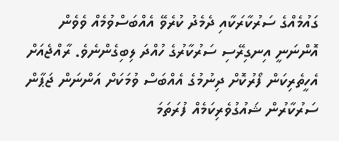ގައުމެއްގެ ސަރުކާރަކާއި ދެމެދު ކުރެވޭ އެއްބަސްވުމެއް ވެވެން އޮންނަނީ އިނގިރޭސި ސަރުކާރުގެ ހުއްދަ ލިބިގެންނެވެ. ރާއްޖެއަށް އެހީތެރިކަން ފޯރުކޮށް ދިނުމުގެ އެއްބަސް ވުމަކަށް އަންނަން ޖަޕާން ސަރުކާރުން ޝައުގުވެރިކަމެއް ފުރަތަމަ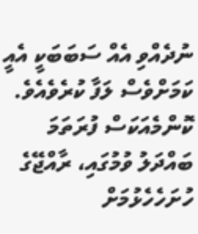ނުދެއްވި އެއް ސަބަބަކީ އެއީ ކަމަށްވެސް ލަފާ ކުރެވެއެވެ.
ކޮންމެއަކަސް ފުރަތަމަ ބައްދަލު ވުމުގައި، ރާއްޖޭގެ ހުށަހެހެޅުމަށް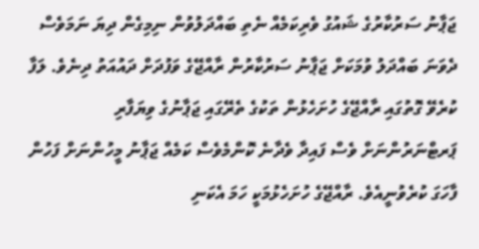ޖަޕާނު ސަރުކާރުގެ ޝައުގު ވެރިކަމެއް ނެތި ބައްދަލުވުން ނިމިގެން ދިޔަ ނަމަވެސް ދެވަނަ ބައްދަލު ވުމަކަށް ޖަޕާނު ސަރުކާރުން ރާއްޖޭގެ ވަފުދަށް ދައުއަތު ދިނެވެ. ލަފާ ކުރެވޭ ގޮތުގައި ރާއްޖޭގެ ހުށަހެޅުން ތަކުގެ ތެރޭގައި ޖަޕާނުގެ ވިޔަފާރި ޕަރޓްނަރުންނަށް ވެސް ފައިދާ ވެދާނެ ކޮންމެވެސް ކަމެއް ޖަޕާނު މީހުންނަށް ފަހުން ފާހަގަ ކުރެވުނީއެވެ. ރާއްޖޭގެ ހުށަހެޅުމަކީ ހަމަ އެކަނި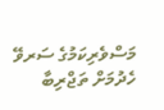މަސްވެރިކަމުގެ ސަރވޭ ހެދުމަށް ތަޖްރިބާ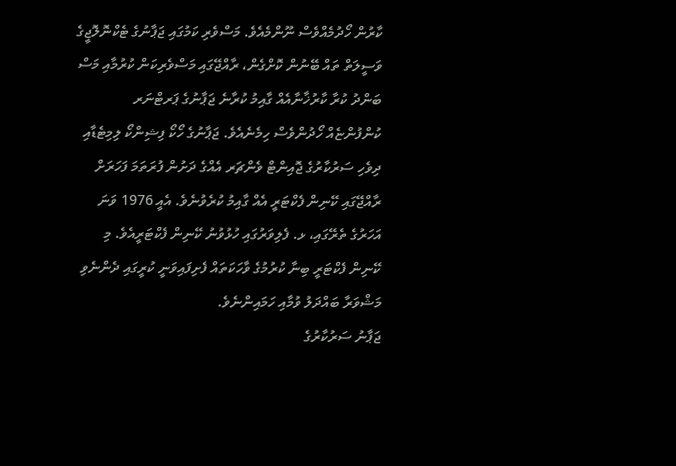ކާރުން ހޯދުމެއްވެސް ނޫންމެއެވެ. މަސްވެރި ކަމުގައި ޖަޕާނުގެ ޓެކްނޮލޮޖީގެ ވަސީލަތް ތައް ބޭނުން ކޮށްގެން، ރާއްޖޭގައި މަސްވެރިކަން ކުރުމާއި މަސް ބަންދު ކުރާ ކާރުޚާނާއެއް ގާއިމު ކުރާނެ ޖަޕާނުގެ ޕަރޓްނަރ ކުންފުންޏެއް ހޯދުންވެސް ހިމެނެއެވެ. ޖަޕާނުގެ ހޯކޯ ފިޝިންކޯ ލިމިޓެޑާއި ދިވެހި ސަރުކާރުގެ ޖޮއިންޓް ވެންޗަރ އެއްގެ ދަށުން ފުރަތަމަ ފަހަރަށް ރާއްޖޭގައި ކޭނިން ފެކްޓަރީ އެއް ގާއިމު ކުރެވުނެވެ. އެއީ 1976 ވަނަ އަހަރުގެ ތެރޭގައި، ޅ. ފެލިވަރުގައި ހުޅުވުނު ކޭނިން ފެކްޓަރީއެވެ. މި ކޭނިން ފެކްޓަރީ ބިނާ ކުރުމުގެ ވާހަކަތައް ފެށިފައިވަނީ ކުރީގައި ދެންނެވި މަޝްވަރާ ބައްދަލު ވުމާއި ހަމައިންނެވެ.
ޖަޕާނު ސަރުކާރުގެ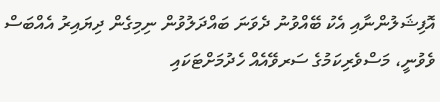އޮފިޝަލުންނާއި އެކު ބޭއްވުނު ދެވަނަ ބައްދަލުވުން ނިމިގެން ދިޔައިރު އެއްބަސް ވެވުނީ، މަސްވެރިކަމުގެ ސަރވޭއެއް ހެދުމަށްޓަކައި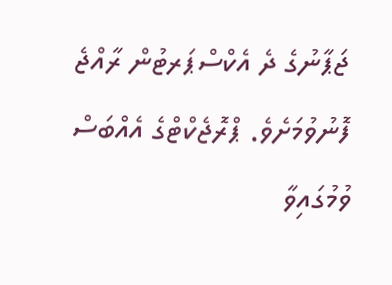ޖަޕާނުގެ ދެ އެކްސްޕަރޓުން ރާއްޖެ ފޮނުވުމަށެވެ. ޕްރޮޖެކްޓްގެ އެއްބަސް ވުމުގައިވާ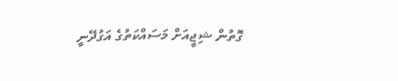ގޮތުން ޝިޖީއަށް މަސައްކަތުގެ އަގުދޭނީ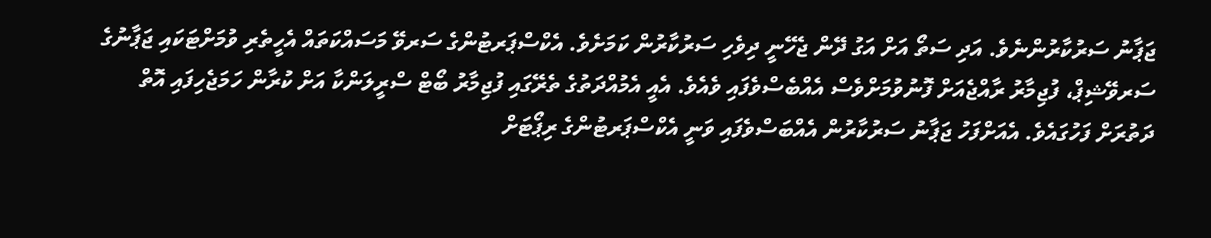ޖަޕާނު ސަރުކާރުންނެވެ. އަދި ސަތޯ އަށް އަގު ދޭން ޖެހޭނީ ދިވެހި ސަރުކާރުން ކަމަށެވެ. އެކްސްޕަރޓުންގެ ސަރވޭ މަސައްކަތައް އެހީތެރި ވުމަށްޓަކައި ޖަޕާނުގެ ސަރވޭޝިޕް، ފުޖިމާރު ރާއްޖެއަށް ފޮނުވުމަށްވެސް އެއްބެސްވެފައި ވެއެވެ. އެއީ އެމުއްދަތުގެ ތެރޭގައި ފުޖިމާރު ބޯޓް ސްރީލަންކާ އަށް ކުރާން ހަމަޖެހިފައި އޮތް ދަތުރަށް ފަހުގައެވެ. އެއަށްފަހު ޖަޕާނު ސަރުކާރުން އެއްބަސްވެފައި ވަނީ އެކްސްޕަރޓުންގެ ރިޕޯޓަށް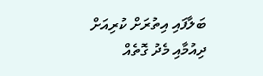ބަލާފައި އިތުރަށް ކުރިއަށް ދިއުމާއި މެދު ގޮތެއް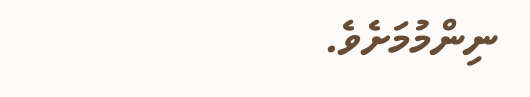ނިންމުމަށެވެ.